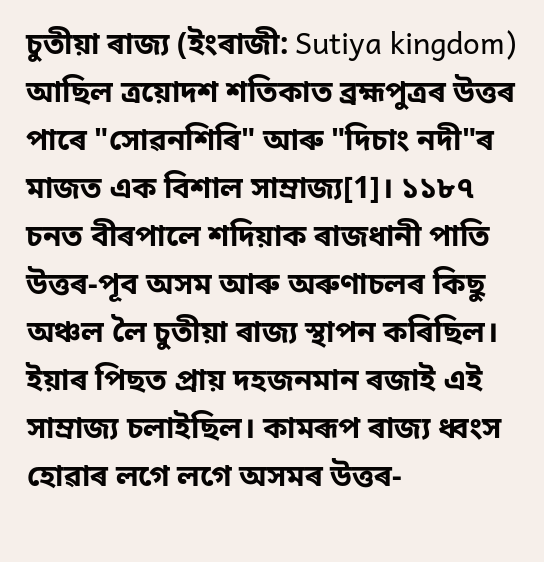চুতীয়া ৰাজ্য (ইংৰাজী: Sutiya kingdom) আছিল ত্ৰয়োদশ শতিকাত ব্ৰহ্মপুত্ৰৰ উত্তৰ পাৰে "সোৱনশিৰি" আৰু "দিচাং নদী"ৰ মাজত এক বিশাল সাম্ৰাজ্য[1]। ১১৮৭ চনত বীৰপালে শদিয়াক ৰাজধানী পাতি উত্তৰ-পূব অসম আৰু অৰুণাচলৰ কিছু অঞ্চল লৈ চুতীয়া ৰাজ্য স্থাপন কৰিছিল। ইয়াৰ পিছত প্ৰায় দহজনমান ৰজাই এই সাম্ৰাজ্য চলাইছিল। কামৰূপ ৰাজ্য ধ্বংস হোৱাৰ লগে লগে অসমৰ উত্তৰ-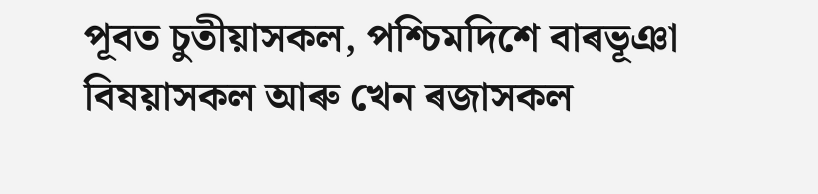পূবত চুতীয়াসকল, পশ্চিমদিশে বাৰভূঞা বিষয়াসকল আৰু খেন ৰজাসকল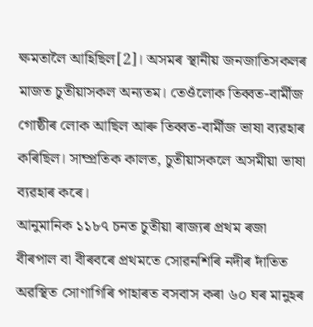ক্ষমতালৈ আহিছিল[2]। অসমৰ স্থানীয় জনজাতিসকলৰ মাজত চুতীয়াসকল অন্যতম। তেওঁলোক তিব্বত-বাৰ্মীজ গোষ্ঠীৰ লোক আছিল আৰু তিব্বত-বাৰ্মীজ ভাষা ব্যৱহাৰ কৰিছিল। সাম্প্ৰতিক কালত, চুতীয়াসকলে অসমীয়া ভাষা ব্যৱহাৰ কৰে।
আনুমানিক ১১৮৭ চনত চুতীয়া ৰাজ্যৰ প্ৰথম ৰজা বীৰপাল বা বীৰবৰে প্ৰথমতে সোৱনশিৰি নদীৰ দাঁতিত অৱস্থিত সোণাগিৰি পাহাৰত বসবাস কৰা ৬০ ঘৰ মানুহৰ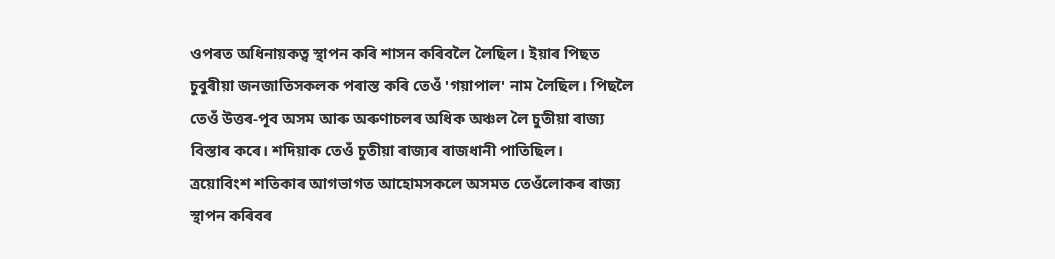ওপৰত অধিনায়কত্ব স্থাপন কৰি শাসন কৰিবলৈ লৈছিল। ইয়াৰ পিছত চুবুৰীয়া জনজাতিসকলক পৰাস্ত কৰি তেওঁ 'গয়াপাল' নাম লৈছিল। পিছলৈ তেওঁ উত্তৰ-পূব অসম আৰু অৰুণাচলৰ অধিক অঞ্চল লৈ চুতীয়া ৰাজ্য বিস্তাৰ কৰে। শদিয়াক তেওঁ চুতীয়া ৰাজ্যৰ ৰাজধানী পাতিছিল।
ত্ৰয়োবিংশ শতিকাৰ আগভাগত আহোমসকলে অসমত তেওঁলোকৰ ৰাজ্য স্থাপন কৰিবৰ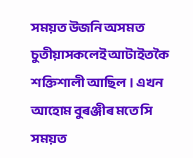সময়ত উজনি অসমত চুতীয়াসকলেই আটাইতকৈ শক্তিশালী আছিল। এখন আহোম বুৰঞ্জীৰ মতে সি সময়ত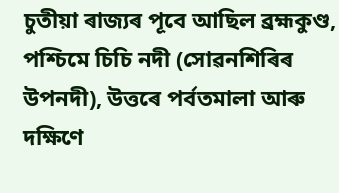চুতীয়া ৰাজ্যৰ পূবে আছিল ব্ৰহ্মকুণ্ড, পশ্চিমে চিচি নদী (সোৱনশিৰিৰ উপনদী), উত্তৰে পৰ্বতমালা আৰু দক্ষিণে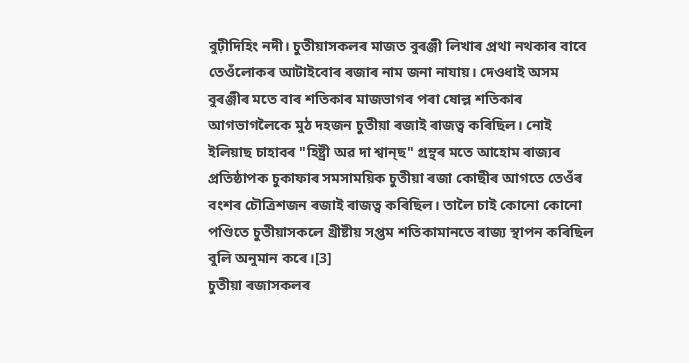বুঢ়ীদিহিং নদী। চুতীয়াসকলৰ মাজত বুৰঞ্জী লিখাৰ প্ৰথা নথকাৰ বাবে তেওঁলোকৰ আটাইবোৰ ৰজাৰ নাম জনা নাযায়। দেওধাই অসম বুৰঞ্জীৰ মতে বাৰ শতিকাৰ মাজভাগৰ পৰা ষোল্ল শতিকাৰ আগভাগলৈকে মুঠ দহজন চুতীয়া ৰজাই ৰাজত্ব কৰিছিল। নোই ইলিয়াছ চাহাবৰ "হিষ্ট্ৰী অৱ দা শ্বান্ছ" গ্ৰন্থৰ মতে আহোম ৰাজ্যৰ প্ৰতিষ্ঠাপক চুকাফাৰ সমসাময়িক চুতীয়া ৰজা কোছীৰ আগতে তেওঁৰ বংশৰ চৌত্ৰিশজন ৰজাই ৰাজত্ব কৰিছিল। তালৈ চাই কোনো কোনো পণ্ডিতে চুতীয়াসকলে খ্ৰীষ্টীয় সপ্তম শতিকামানতে ৰাজ্য স্থাপন কৰিছিল বুলি অনুমান কৰে।[3]
চুতীয়া ৰজাসকলৰ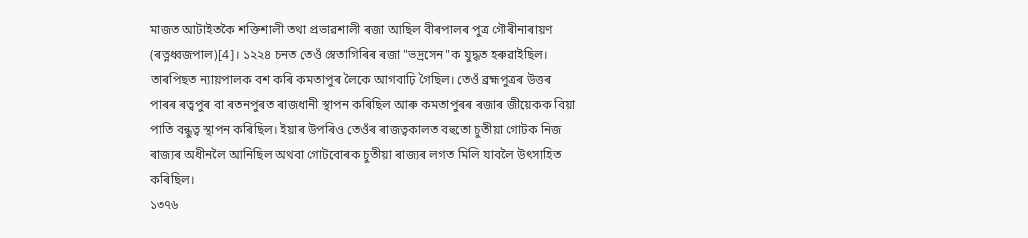মাজত আটাইতকৈ শক্তিশালী তথা প্ৰভাৱশালী ৰজা আছিল বীৰপালৰ পুত্ৰ গৌৰীনাৰায়ণ (ৰত্নধ্বজপাল)[4]। ১২২৪ চনত তেওঁ স্বেতাগিৰিৰ ৰজা "ভদ্ৰসেন"ক যুদ্ধত হৰুৱাইছিল। তাৰপিছত ন্যায়পালক বশ কৰি কমতাপুৰ লৈকে আগবাঢ়ি গৈছিল। তেওঁ ব্ৰহ্মপুত্ৰৰ উত্তৰ পাৰৰ ৰত্বপুৰ বা ৰতনপুৰত ৰাজধানী স্থাপন কৰিছিল আৰু কমতাপুৰৰ ৰজাৰ জীয়েকক বিয়া পাতি বন্ধুত্ব স্থাপন কৰিছিল। ইয়াৰ উপৰিও তেওঁৰ ৰাজত্বকালত বহুতো চুতীয়া গোটক নিজ ৰাজ্যৰ অধীনলৈ আনিছিল অথবা গোটবোৰক চুতীয়া ৰাজ্যৰ লগত মিলি যাবলৈ উৎসাহিত কৰিছিল।
১৩৭৬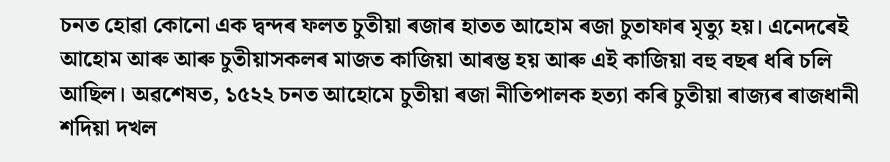চনত হোৱা কোনো এক দ্বন্দৰ ফলত চুতীয়া ৰজাৰ হাতত আহোম ৰজা চুতাফাৰ মৃত্যু হয়। এনেদৰেই আহোম আৰু আৰু চুতীয়াসকলৰ মাজত কাজিয়া আৰম্ভ হয় আৰু এই কাজিয়া বহু বছৰ ধৰি চলি আছিল। অৱশেষত, ১৫২২ চনত আহোমে চুতীয়া ৰজা নীতিপালক হত্যা কৰি চুতীয়া ৰাজ্যৰ ৰাজধানী শদিয়া দখল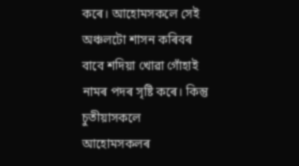কৰে। আহোমসকলে সেই অঞ্চলটো শাসন কৰিবৰ বাবে শদিয়া খোৱা গোঁহাই নামৰ পদৰ সৃষ্টি কৰে। কিন্তু চুতীয়াসকলে আহোমসকলৰ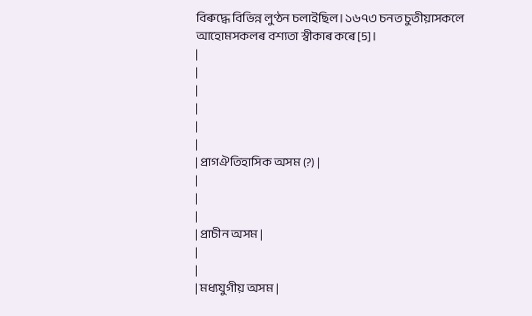বিৰুদ্ধে বিভিন্ন লুণ্ঠন চলাইছিল। ১৬৭৩ চনত চুতীয়াসকলে আহোমসকলৰ বশ্যতা স্বীকাৰ কৰে[5]।
|
|
|
|
|
|
| প্ৰাগঐতিহাসিক অসম (?) |
|
|
|
| প্ৰাচীন অসম |
|
|
| মধ্যযুগীয় অসম |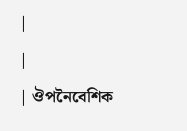|
|
| ঔপনৈবেশিক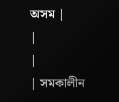অসম |
|
|
| সমকালীন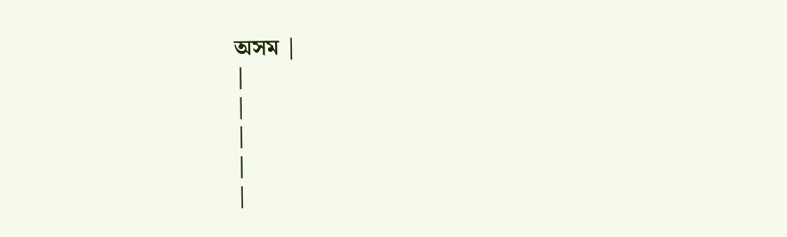অসম |
|
|
|
|
|